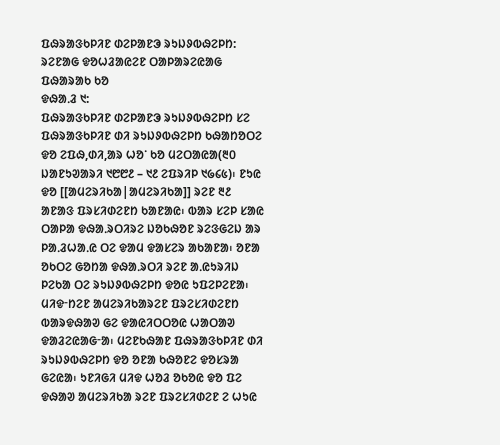ᱯᱷᱨᱟᱝᱠᱞᱤᱱ ᱰᱮᱞᱟᱱᱳ ᱨᱩᱡᱽᱵᱷᱮᱞᱴ: ᱨᱮᱱᱟᱜ ᱫᱚᱦᱲᱟᱭᱮᱱ ᱛᱟᱞᱟᱨᱮᱭᱟᱜ ᱯᱷᱟᱨᱟᱠ ᱠᱚ
ᱫᱷᱟᱹᱲ ᱑:
ᱯᱷᱨᱟᱝᱠᱞᱤᱱ ᱰᱮᱞᱟᱱᱳ ᱨᱩᱡᱽᱵᱷᱮᱞᱴ ᱥᱮ ᱯᱷᱨᱟᱝᱠᱞᱤᱱ ᱰᱤ ᱨᱩᱡᱽᱵᱷᱮᱞᱴ ᱠᱷᱟᱴᱚᱛᱮ ᱫᱚ ᱮᱯᱷ,ᱰᱤ,ᱟᱨ ᱦᱚᱸ ᱠᱚ ᱢᱮᱛᱟᱭᱟ(᱓᱐ ᱡᱟᱱᱩᱣᱟᱨᱤ ᱑᱘᱘᱒ – ᱑᱒ ᱮᱯᱨᱤᱞ ᱑᱙᱔᱕)᱾ ᱱᱩᱭ ᱫᱚ [[ᱟᱢᱮᱨᱤᱠᱟ|ᱟᱢᱮᱨᱤᱠᱟ]] ᱨᱮᱱ ᱓᱒ ᱟᱱᱟᱝ ᱯᱨᱥᱤᱰᱮᱱᱴ ᱠᱟᱱᱟᱭ᱾ ᱵᱟᱨ ᱥᱮᱞ ᱥᱟᱭ ᱛᱟᱞᱟ ᱫᱷᱟᱹᱨᱛᱤᱨᱮ ᱡᱚᱠᱷᱚᱱ ᱨᱮᱝᱜᱮᱡ ᱟᱨ ᱞᱟᱹᱲᱦᱟᱹᱭ ᱛᱮ ᱫᱟᱢ ᱫᱟᱥᱮᱨ ᱟᱠᱟᱱᱟ᱾ ᱚᱱᱟ ᱚᱠᱛᱮ ᱜᱚᱴᱟ ᱫᱷᱟᱹᱨᱛᱤ ᱨᱮᱱ ᱟᱹᱭᱩᱨᱤᱡ ᱞᱮᱠᱟ ᱛᱮ ᱨᱩᱡᱽᱵᱷᱮᱞᱴ ᱫᱚᱭ ᱩᱯᱮᱞᱮᱱᱟ᱾ ᱢᱤᱫᱼᱴᱮᱱ ᱟᱢᱮᱨᱤᱠᱟᱨᱮᱱ ᱯᱨᱮᱥᱤᱰᱮᱱᱴ ᱵᱟᱨᱫᱷᱟᱣ ᱜᱮ ᱫᱟᱭᱤᱛᱛᱚᱭ ᱦᱟᱛᱟᱣ ᱫᱟᱲᱮᱭᱟᱜᱼᱟ᱾ ᱢᱮᱱᱠᱷᱟᱱ ᱯᱷᱨᱟᱝᱠᱞᱤᱱ ᱰᱤ ᱨᱩᱡᱽᱵᱷᱮᱞᱴ ᱫᱚ ᱚᱱᱟ ᱠᱷᱚᱱᱮ ᱫᱚᱥᱨᱟ ᱜᱮᱭᱟ᱾ ᱩᱱᱤᱜᱤ ᱢᱤᱫ ᱦᱚᱲ ᱚᱠᱚᱭ ᱫᱚ ᱯᱮ ᱫᱷᱟᱣ ᱟᱢᱮᱨᱤᱠᱟ ᱨᱮᱱ ᱯᱨᱮᱥᱤᱰᱮᱱ ᱮ ᱦᱩᱭ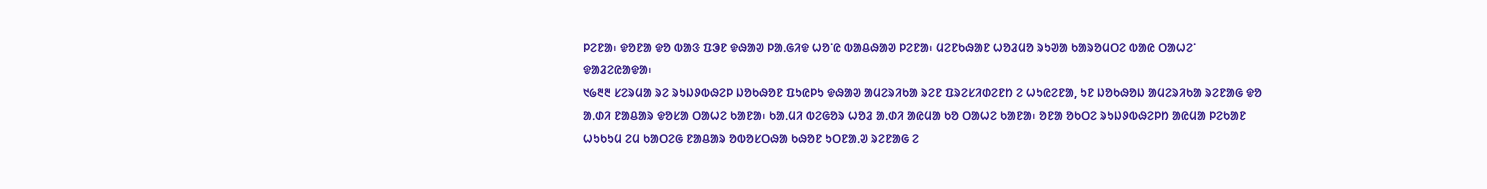ᱞᱮᱱᱟ᱾ ᱫᱚᱱᱟ ᱫᱚ ᱵᱟᱝ ᱯᱳᱱ ᱫᱷᱟᱣ ᱞᱟᱹᱜᱤᱫ ᱦᱚᱸᱭ ᱵᱟᱪᱷᱟᱣ ᱞᱮᱱᱟ᱾ ᱢᱮᱱᱠᱷᱟᱱ ᱦᱚᱲᱢᱚ ᱨᱩᱣᱟ ᱠᱟᱨᱚᱢᱛᱮ ᱵᱟᱭ ᱛᱟᱦᱮᱸ ᱫᱟᱲᱮᱭᱟᱫᱟ᱾
᱑᱙᱓᱓ ᱥᱮᱨᱢᱟ ᱨᱮ ᱨᱩᱡᱽᱵᱷᱮᱞ ᱡᱚᱠᱷᱚᱱ ᱯᱩᱭᱞᱩ ᱫᱷᱟᱣ ᱟᱢᱮᱨᱤᱠᱟ ᱨᱮᱱ ᱯᱨᱮᱥᱤᱰᱮᱱᱴ ᱮ ᱦᱩᱭᱮᱱᱟ, ᱩᱱ ᱡᱚᱠᱷᱚᱡ ᱟᱢᱮᱨᱤᱠᱟ ᱨᱮᱱᱟᱜ ᱫᱚ ᱟᱹᱰᱤ ᱱᱟᱪᱟᱨ ᱫᱚᱥᱟ ᱛᱟᱦᱮ ᱠᱟᱱᱟ᱾ ᱠᱟᱹᱢᱤ ᱵᱮᱜᱚᱨ ᱦᱚᱲ ᱟᱹᱰᱤ ᱟᱭᱢᱟ ᱠᱚ ᱛᱟᱦᱮ ᱠᱟᱱᱟ᱾ ᱚᱱᱟ ᱚᱠᱛᱮ ᱨᱩᱡᱽᱵᱷᱮᱞᱴ ᱟᱭᱢᱟ ᱞᱮᱠᱟᱱ ᱦᱩᱠᱩᱢ ᱮᱢ ᱠᱟᱛᱮᱜ ᱱᱟᱪᱟᱨ ᱚᱵᱚᱥᱛᱷᱟ ᱠᱷᱚᱱ ᱩᱛᱱᱟᱹᱣ ᱨᱮᱱᱟᱜ ᱮ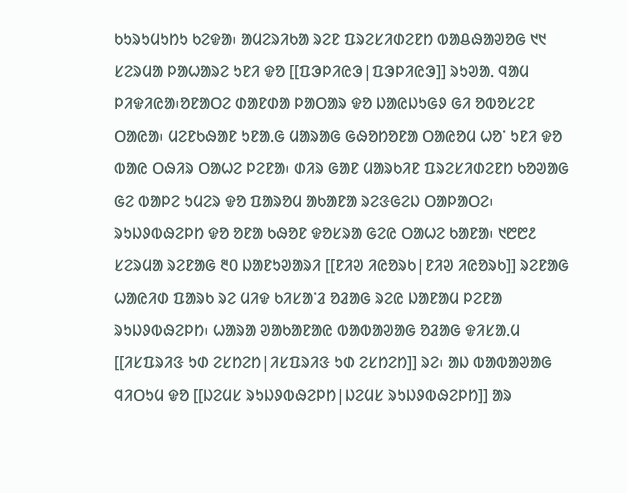ᱠᱩᱨᱩᱢᱩᱴᱩ ᱠᱮᱫᱟ᱾ ᱟᱢᱮᱨᱤᱠᱟ ᱨᱮᱱ ᱯᱨᱮᱥᱤᱰᱮᱱᱴ ᱵᱟᱪᱷᱟᱣᱚᱜ ᱑᱑ ᱥᱮᱨᱢᱟ ᱞᱟᱦᱟᱨᱮ ᱩᱱᱤ ᱫᱚ [[ᱯᱳᱞᱤᱭᱳ|ᱯᱳᱞᱤᱭᱳ]] ᱨᱩᱣᱟᱹ ᱧᱟᱢ ᱞᱤᱫᱤᱭᱟ᱾ᱚᱱᱟᱛᱮ ᱰᱟᱱᱰᱟ ᱞᱟᱛᱟᱨ ᱫᱚ ᱡᱟᱭᱡᱩᱜᱽ ᱜᱤ ᱚᱵᱚᱥᱮᱱ ᱛᱟᱭᱟ᱾ ᱢᱮᱱᱠᱷᱟᱱ ᱩᱱᱟᱹᱜ ᱢᱟᱨᱟᱜ ᱜᱷᱚᱴᱚᱱᱟ ᱛᱟᱭᱚᱢ ᱦᱚᱸ ᱩᱱᱤ ᱫᱚ ᱵᱟᱭ ᱛᱷᱤᱨ ᱛᱟᱦᱮ ᱞᱮᱱᱟ᱾ ᱰᱤᱨ ᱜᱟᱱ ᱢᱟᱨᱠᱤᱱ ᱯᱨᱮᱥᱤᱰᱮᱱᱴ ᱠᱚᱣᱟᱜ ᱜᱮ ᱵᱟᱞᱮ ᱩᱢᱮᱨ ᱫᱚ ᱯᱟᱨᱚᱢ ᱟᱠᱟᱱᱟ ᱨᱮᱝᱜᱮᱡ ᱛᱟᱞᱟᱛᱮ᱾ ᱨᱩᱡᱽᱵᱷᱮᱞᱴ ᱫᱚ ᱚᱱᱟ ᱠᱷᱚᱱ ᱫᱚᱥᱨᱟ ᱜᱮᱭ ᱛᱟᱦᱮ ᱠᱟᱱᱟ᱾ ᱑᱘᱘᱒ ᱥᱮᱨᱢᱟ ᱨᱮᱱᱟᱜ ᱓᱐ ᱡᱟᱱᱩᱣᱟᱨᱤ [[ᱱᱤᱣ ᱤᱭᱚᱨᱠ|ᱱᱤᱣ ᱤᱭᱚᱨᱠ]] ᱨᱮᱱᱟᱜ ᱦᱟᱭᱤᱰ ᱯᱟᱨᱠ ᱨᱮ ᱢᱤᱫ ᱠᱤᱥᱟᱸᱲ ᱚᱲᱟᱜ ᱨᱮᱭ ᱡᱟᱱᱟᱢ ᱞᱮᱱᱟ ᱨᱩᱡᱽᱵᱷᱮᱞᱴ᱾ ᱦᱟᱨᱟ ᱣᱟᱠᱟᱱᱟᱭ ᱵᱟᱵᱟᱣᱟᱜ ᱚᱲᱟᱜ ᱫᱤᱥᱟᱹᱢ [[ᱤᱥᱯᱨᱤᱝ ᱩᱰ ᱮᱥᱴᱮᱴ|ᱤᱥᱯᱨᱤᱝ ᱩᱰ ᱮᱥᱴᱮᱴ]] ᱨᱮ᱾ ᱟᱡ ᱵᱟᱵᱟᱣᱟᱜ ᱧᱤᱛᱩᱢ ᱫᱚ [[ᱡᱮᱢᱥ ᱨᱩᱡᱽᱵᱷᱮᱞᱴ|ᱡᱮᱢᱥ ᱨᱩᱡᱽᱵᱷᱮᱞᱴ]] ᱟᱨ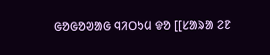ᱜᱚᱜᱚᱣᱟᱜ ᱧᱤᱛᱩᱢ ᱫᱚ [[ᱥᱟᱨᱟ ᱮᱱ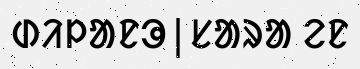ᱰᱤᱞᱟᱱᱳ|ᱥᱟᱨᱟ ᱮᱱ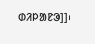ᱰᱤᱞᱟᱱᱳ]]᱾